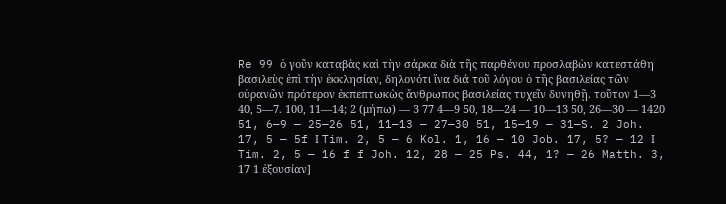Re 99 ὁ γοῦν καταβὰς καὶ τὴν σάρκα διὰ τῆς παρθένου προσλαβὼν κατεστάθη βασιλεὺς ἐπὶ τὴν ἐκκλησίαν, δηλονότι ἵνα διά τοῦ λόγου ὁ τῆς βασιλείας τῶν οὐρανῶν πρότερον ἐκπεπτωκὼς ἄνθρωπος βασιλείας τυχεῖν δυνηθῇ. τοῦτον 1—3 40, 5—7. 100, 11—14; 2 (μήπω) — 3 77 4—9 50, 18—24 — 10—13 50, 26—30 — 1420 51, 6—9 — 25—26 51, 11—13 — 27—30 51, 15—19 — 31—S. 2 Joh. 17, 5 — 5f Ι Tim. 2, 5 — 6 Kol. 1, 16 — 10 Job. 17, 5? — 12 Ι Tim. 2, 5 — 16 f f Joh. 12, 28 — 25 Ps. 44, 1? — 26 Matth. 3, 17 1 ἐξουσίαν]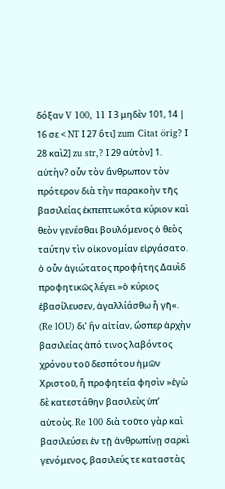δόξαν V 100, 11 Ι 3 μηδὲν 101, 14 | 16 σε < NT Ι 27 ὃτι] zum Citat örig? Ι 28 καὶ2] zu str,? Ι 29 αὐτὸν] 1. αὐτὴν? οὖν τὸν ἄνθρωπον τὸν πρότερον διὰ τὴν παρακοὴν τῆς βασιλείας ἐκπεπτωκότα κύριον καὶ θεὸν γενέσθαι βουλόμενος ὁ θεὸς ταύτην τὶν οἰκονομίαν εἰργάσατο. ὁ οὖν ἁγιώτατος προφήτης Δαυὶδ προφητικῶς λέγει »ὁ κύριος ἐβασίλευσεν, ἀγαλλίάσθω ἧ γῆ«. (Re lOU) δι’ ἣν αἰτίαν, ὥσπερ ἀρχὴν βασιλείας ἀπό τινος λαβόντος χρόνου τοῦ δεσπότου ἡμῶν Χριστοῦ, ἧ προφητεία φησὶν »ἐγὼ δὲ κατεστάθην βασιλεὺς ὑπ’ αὐτοὺς. Re 100 διὰ τοῦτο γὰρ καὶ βασιλεύσει ἐν τῇ ἀνθρωπίνῃ σαρκὶ γενόμενος, βασιλεύς τε καταστὰς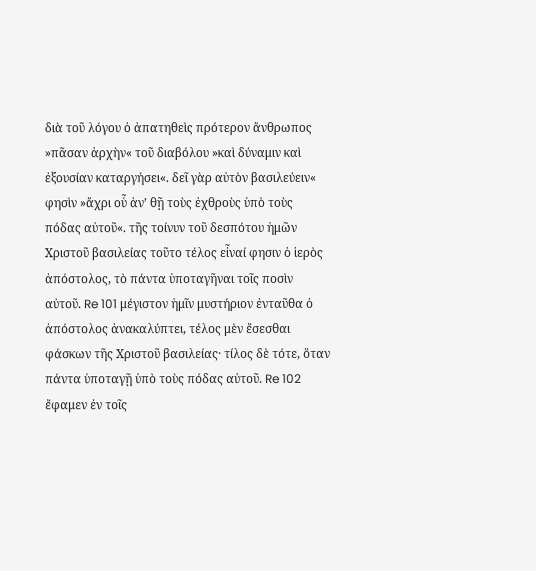διὰ τοῦ λόγου ὁ ἀπατηθεὶς πρότερον ἄνθρωπος »πᾶσαν ἀρχὴν« τοῦ διαβόλου »καὶ δύναμιν καὶ ἐξουσίαν καταργήσει«. δεῖ γὰρ αὐτὸν βασιλεύειν« φησὶν »ἄχρι οὗ ἀν’ θῇ τοὺς ἐχθροὺς ὑπὸ τοὺς πόδας αὐτοῦ«. τῆς τοίνυν τοῦ δεσπότου ἡμῶν Χριστοῦ βασιλείας τοῦτο τέλος εἶναί φησιν ὁ ἱερὸς ἀπόστολος, τὸ πάντα ὑποταγῆναι τοῖς ποσὶν αὐτοῦ. Re 101 μέγιστον ἡμῖν μυστήριον ἐνταῦθα ὁ ἀπόστολος ἀνακαλύπτει, τέλος μὲν ἔσεσθαι φάσκων τῆς Χριστοῦ βασιλείας· τίλος δὲ τότε, ὅταν πάντα ὑποταγῇ ὑπὸ τοὺς πόδας αὐτοῦ. Re 102 ἔφαμεν ἐν τοῖς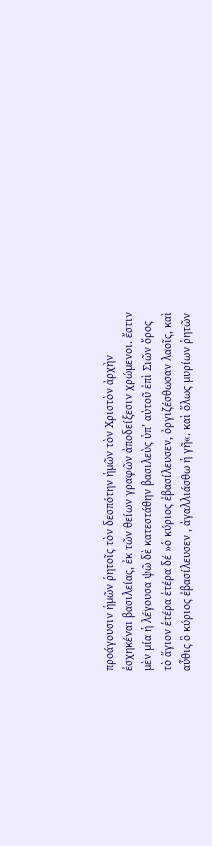προάγουσιν ἡμῶν ῥητοῖς τὸν δεσπότην ἡμῶν τὸν Χριστὸν ἀρχὴν ἐσχηκέναι βασιλείας, ἐκ τῶν θείων γραφῶν ἀποδείξεσιν χρώμενοι. ἔστιν μὲν μία ἡ λέγουσα ψῶ δὲ κατεστάθην βασιλεὺς ὑπ’ αὐτοῦ ἐπὶ Σιῶν ὄρος τὸ ἅγιον ἑτέρα ἑτέρα δέ »ὁ κύριος ἐβασίλευσεν, ὀργιζέσθωσαν λαοῖς, καὶ αὖθις ὃ κύριος ἐβασίλευσεν , ἀγαλλιάσθω ἡ γῆ«. καὶ ὅλως μυρίων ῥητῶν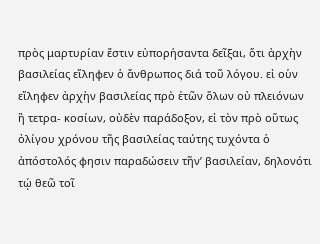πρὸς μαρτυρίαν ἔστιν εὐπορήσαντα δεῖξαι, ὅτι ἀρχὴν βασιλείας εἴληφεν ὁ ἄνθρωπος διά τοῦ λόγου. εἰ οὑν εἴληφεν ἀρχὴν βασιλείας πρὸ ἐτῶν ὅλων οὐ πλειόνων ἢ τετρα- κοσίων, οὐδὲν παράδοξον, εἰ τὸν πρὸ οὕτως ὀλίγου χρόνου τῆς βασιλείας ταύτης τυχόντα ὁ ἀπόστολός φησιν παραδώσειν τῆν’ βασιλείαν, δηλονότι τῴ θεῶ τοῖ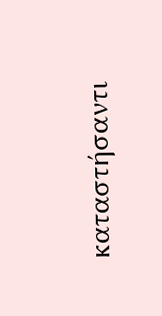καταστήσαντι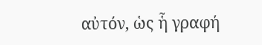αὐτόν, ὡς ἧ γραφή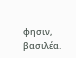φησιν, βασιλέα.